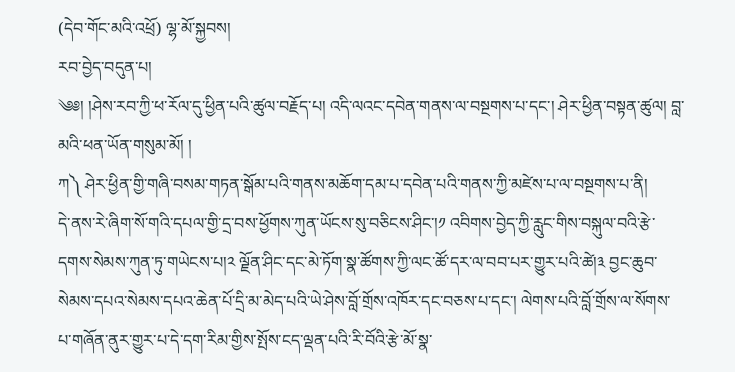(དེབ་གོང་མའི་འཕྲོ) ལྷ་མོ་སྐྱབས།
རབ་བྱེད་བདུན་པ།
༄༅། །ཤེས་རབ་ཀྱི་ཕ་རོལ་དུ་ཕྱིན་པའི་ཚུལ་བརྗོད་པ། འདི་ལའང་དབེན་གནས་ལ་བསྔགས་པ་དང་། ཤེར་ཕྱིན་བསྟན་ཚུལ། བླ་མའི་ཕན་ཡོན་གསུམ་མོ། །
ཀ༽ ཤེར་ཕྱིན་གྱི་གཞི་བསམ་གཏན་སྒོམ་པའི་གནས་མཆོག་དམ་པ་དབེན་པའི་གནས་ཀྱི་མཛེས་པ་ལ་བསྔགས་པ་ནི།
དེ་ནས་རེ་ཞིག་སོ་གའི་དཔལ་གྱི་དྲ་བས་ཕྱོགས་ཀུན་ཡོངས་སུ་བཅིངས་ཤིང་།༡ འབིགས་བྱེད་ཀྱི་རླུང་གིས་བསྐུལ་བའི་རྩེ་དགས་སེམས་ཀུན་ཏུ་གཡེངས་པ།༢ ལྗོན་ཤིང་དང་མེ་ཏོག་སྣ་ཚོགས་ཀྱི་ལང་ཚོ་དར་ལ་བབ་པར་གྱུར་པའི་ཚེ།༣ བྱང་ཆུབ་སེམས་དཔའ་སེམས་དཔའ་ཆེན་པོ་དྲི་མ་མེད་པའི་ཡེ་ཤེས་བློ་གྲོས་འཁོར་དང་བཅས་པ་དང་། ལེགས་པའི་བློ་གྲོས་ལ་སོགས་པ་གཞོན་ནུར་གྱུར་པ་དེ་དག་རིམ་གྱིས་སྤོས་ངད་ལྡན་པའི་རི་བོའི་རྩེ་མོ་སྣ་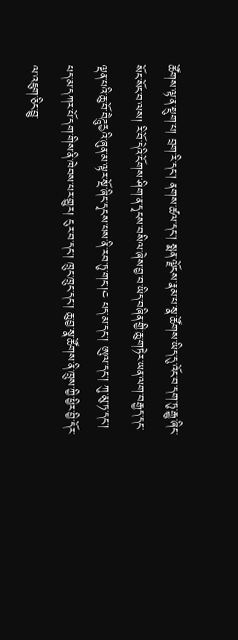ཚོགས་ལྟ་ན་སྡུག་པ། བྲག་རི་དང་། ནགས་ཚལ་དང་། སྨན་ལྗོངས་རྣམ་པ་སྣ་ཚོགས་ཡིད་དུ་འོང་བ་དག་ཏུ་རྒྱུ་ཞིང་སོང་སོང་བ་ལས། རི་བོ་དེའི་ངོགས་ཤིག་ན་དྭངས་བསིལ་ཞེས་བྱ་བ་ཡིད་བཞིན་གྱི་ཆུ་གཏེར་ཡན་ལག་བརྒྱད་དང་ལྡན་པའི་ཆུ་བོ་བཻཌཱུརྱའི་ཞུན་མ་ལྟར་སྔོ་ཞིང་དྭངས་པས་ནི་རབ་ཏུ་གང་།༤ པད་མ་དང་། ཨུལ་དང་། ཀུ་མུ་ཏ་དང་། པད་མ་དཀར་པོ་དག་གིས་ནི་ཁེབས་པར་གྱུར། ངུར་བ་དང་། ཁྲུང་ཁྲུང་དང་། ཆུ་བྱ་སྣ་ཚོགས་ནི་ཁྲུས་ཀྱི་ཕྱིར་བྱི་དོར་ལ་འཇུག་ཅིང་བྱུ་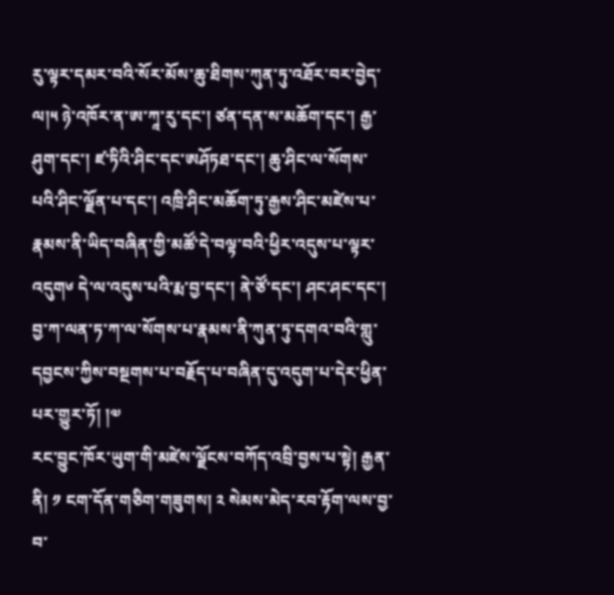རུ་ལྟར་དམར་བའི་སོར་མོས་ཆུ་ཐིགས་ཀུན་ཏུ་འཐོར་བར་བྱེད་ལ།༥ ཉེ་འཁོར་ན་ཨ་ཀཱ་རུ་དང་། ཙན་དན་ས་མཆོག་དང་། རྒྱ་ཤུག་དང་། ཛ་ཏིའི་ཤིང་དང་ཨཤོཏཐ་དང་། ཆུ་ཤིང་ལ་སོགས་པའི་ཤིང་ལྗོན་པ་དང་། འཁྲི་ཤིང་མཆོག་ཏུ་རྒྱས་ཤིང་མཛེས་པ་རྣམས་ནི་ཡིད་བཞིན་གྱི་མཚོ་དེ་བལྟ་བའི་ཕྱིར་འདུས་པ་ལྟར་འདུག༦ དེ་ལ་འདུས་པའི་རྨ་བྱ་དང་། ནེ་ཙོ་དང་། ཤང་ཤང་དང་། བྱ་ཀ་ལན་ཏ་ཀ་ལ་སོགས་པ་རྣམས་ནི་ཀུན་ཏུ་དགའ་བའི་གླུ་དབྱངས་ཀྱིས་བསྔགས་པ་བརྗོད་པ་བཞིན་དུ་འདུག་པ་དེར་ཕྱིན་པར་གྱུར་ཏོ། །༧
རང་བྱུང་ཁོར་ཡུག་གི་མཛེས་ལྗོངས་བཀོད་འབྲི་བྱས་པ་སྟེ། རྒྱན་ནི། ༡ ངག་དོན་གཅིག་གཟུགས། ༢ སེམས་མེད་རབ་རྟོག་ལས་བྱ་བ་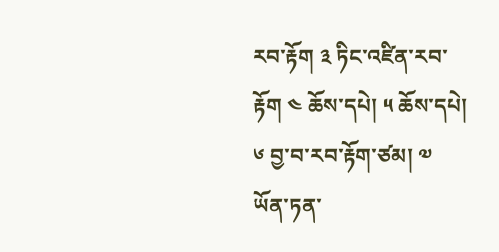རབ་རྟོག ༣ ཏིང་འཛིན་རབ་རྟོག ༤ ཆོས་དཔེ། ༥ ཆོས་དཔེ། ༦ བྱ་བ་རབ་རྟོག་ཙམ། ༧ ཡོན་ཏན་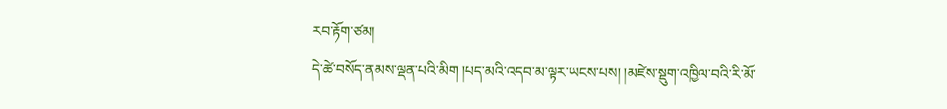རབ་རྟོག་ཙམ།
དེ་ཚེ་བསོད་ནམས་ལྡན་པའི་མིག །པད་མའི་འདབ་མ་ལྟར་ཡངས་པས། །མཛེས་སྡུག་འཁྱིལ་བའི་རི་མོ་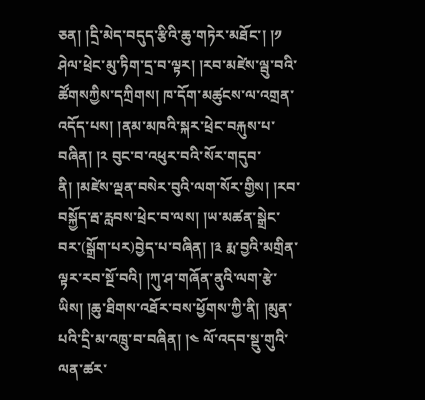ཅན། །དྲི་མེད་བདུད་རྩིའི་ཆུ་གཏེར་མཐོང་། །༡ ཤེལ་ཕྲེང་མུ་ཏིག་དྲ་བ་ལྟར། །རབ་མཛེས་ལྦུ་བའི་ཚོགསཀྱིས་དཀྲིགས། ཁ་དོག་མཚུངས་ལ་འགྲན་འདོད་པས། །ནམ་མཁའི་སྐར་ཕྲེང་བརྐུས་པ་བཞིན། །༢ བུང་བ་འཕུར་བའི་སོར་གདུབ་ནི། །མཛེས་ལྡན་བསེར་བུའི་ལག་སོར་གྱིས། །རབ་བསྐྱོད་རྦ་རླབས་ཕྲེང་བ་ལས། །ཡ་མཚན་སྒྲེང་བར་(སྒྲོག་པར)བྱེད་པ་བཞིན། །༣ རྨ་བྱའི་མགྲིན་ལྟར་རབ་སྔོ་བའི། །ཀུ་ཤ་གཞོན་ནུའི་ལག་རྩེ་ཡིས། །ཆུ་ཐིགས་འཐོར་བས་ཕྱོགས་ཀྱི་ནི། །མུན་པའི་དྲི་མ་འཁྲུ་བ་བཞིན། །༤ ལོ་འདབ་སྡུ་གུའི་ལན་ཚར་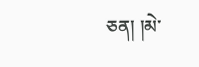ཅན། །མེ་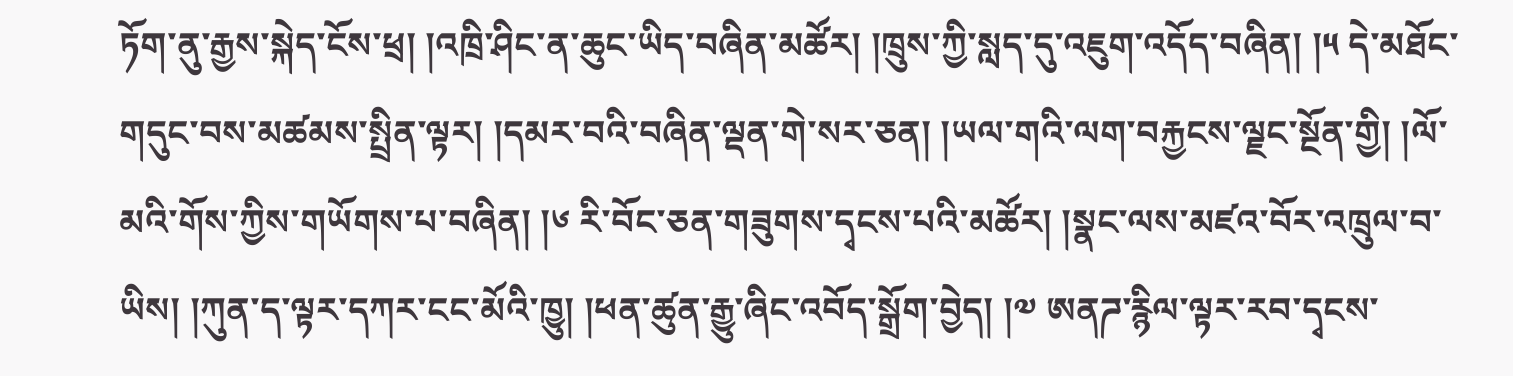ཏོག་ནུ་རྒྱས་སྐེད་ངོས་ཕྲ། །འཁྲི་ཤིང་ན་ཆུང་ཡིད་བཞིན་མཚོར། །ཁྲུས་ཀྱི་སླད་དུ་འཇུག་འདོད་བཞིན། །༥ དེ་མཐོང་གདུང་བས་མཚམས་སྤྲིན་ལྟར། །དམར་བའི་བཞིན་ལྡན་གེ་སར་ཅན། །ཡལ་གའི་ལག་བརྐྱངས་ལྗང་སྔོན་གྱི། །ལོ་མའི་གོས་ཀྱིས་གཡོགས་པ་བཞིན། །༦ རི་བོང་ཅན་གཟུགས་དྭངས་པའི་མཚོར། །སྣང་ལས་མཛའ་བོར་འཁྲུལ་བ་ཡིས། །ཀུན་ད་ལྟར་དཀར་ངང་མོའི་ཁྱུ། །ཕན་ཚུན་རྒྱུ་ཞིང་འབོད་སྒྲོག་བྱེད། །༧ ཨནཌ་རྙིལ་ལྟར་རབ་དྭངས་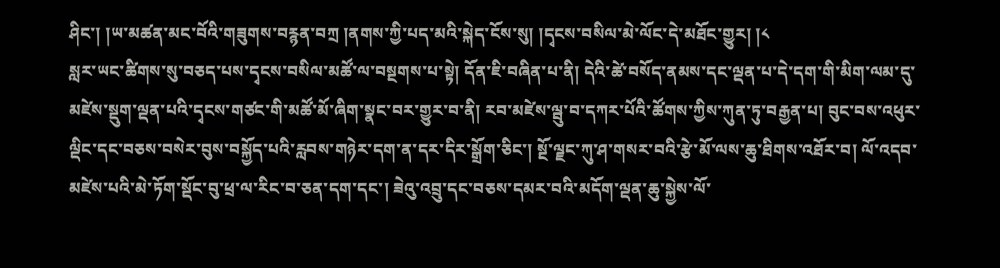ཤིང་། །ཡ་མཚན་མང་བོའི་གཟུགས་བརྙན་བཀྲ །ནགས་ཀྱི་པད་མའི་སྐེད་ངོས་སུ། །དྭངས་བསིལ་མེ་ལོང་དེ་མཐོང་གྱུར། །༨
སླར་ཡང་ཚིགས་སུ་བཅད་པས་དྭངས་བསིལ་མཚོ་ལ་བསྔགས་པ་སྟེ། དོན་ཇི་བཞིན་པ་ནི། དེའི་ཚེ་བསོད་ནམས་དང་ལྡན་པ་དེ་དག་གི་མིག་ལམ་དུ་མཛེས་སྡུག་ལྡན་པའི་དྭངས་གཙང་གི་མཚོ་མོ་ཞིག་སྣང་བར་གྱུར་བ་ནི། རབ་མཛེས་ལྦུ་བ་དཀར་པོའི་ཚོགས་ཀྱིས་ཀུན་ཏུ་བརྒྱན་པ། བུང་བས་འཕུར་ལྡིང་དང་བཅས་བསེར་བུས་བསྐྱོད་པའི་རླབས་གཉེར་དག་ན་དར་དིར་སྒྲོག་ཅིང་། སྔོ་ལྗང་ཀུ་ཤ་གསར་བའི་རྩེ་མོ་ལས་ཆུ་ཐིགས་འཐོར་བ། ལོ་འདབ་མཛེས་པའི་མེ་ཏོག་སྡོང་བུ་ཕྲ་ལ་རིང་བ་ཅན་དག་དང་། ཟེའུ་འབྲུ་དང་བཅས་དམར་བའི་མདོག་ལྡན་ཆུ་སྐྱེས་ལོ་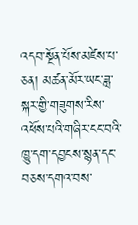འདབ་སྔོན་པོས་མཛེས་པ་ཅན། མཚན་མོར་ཡང་ཟླ་སྐར་གྱི་གཟུགས་རིས་འཕོས་པའི་གཞིར་ངང་བའི་ཁྱུ་དག་དབྱངས་སྙན་དང་བཅས་དགའ་བས་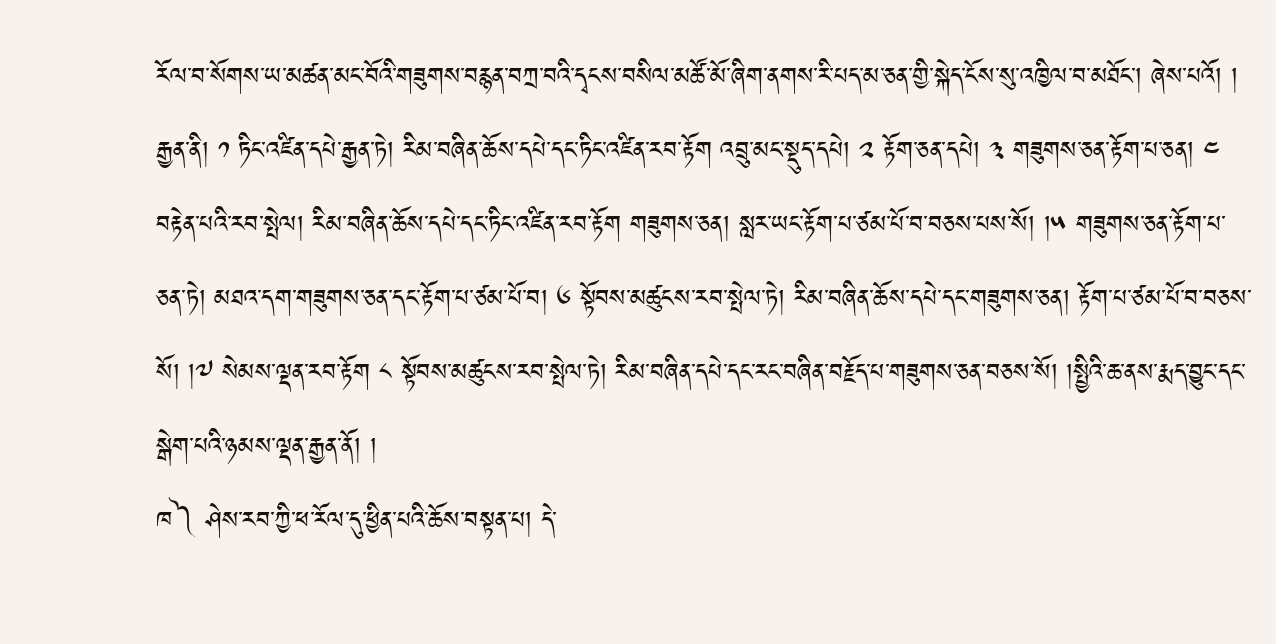རོལ་བ་སོགས་ཡ་མཚན་མང་བོའི་གཟུགས་བརྙན་བཀྲ་བའི་དྭངས་བསིལ་མཚོ་མོ་ཞིག་ནགས་རི་པད་མ་ཅན་གྱི་སྐེད་ངོས་སུ་འཁྱིལ་བ་མཐོང་། ཞེས་པའོ། །
རྒྱན་ནི། ༡ ཏིང་འཛིན་དཔེ་རྒྱན་ཏེ། རིམ་བཞིན་ཆོས་དཔེ་དང་ཏིང་འཛིན་རབ་རྟོག འབྲུ་མང་སྡུད་དཔེ། ༢ རྟོག་ཅན་དཔེ། ༣ གཟུགས་ཅན་རྟོག་པ་ཅན། ༤ བརྟེན་པའི་རབ་སྤེལ། རིམ་བཞིན་ཆོས་དཔེ་དང་ཏིང་འཛིན་རབ་རྟོག གཟུགས་ཅན། སླར་ཡང་རྟོག་པ་ཙམ་པོ་བ་བཅས་པས་སོ། །༥ གཟུགས་ཅན་རྟོག་པ་ཅན་ཏེ། མཐའ་དག་གཟུགས་ཅན་དང་རྟོག་པ་ཙམ་པོ་བ། ༦ སྟོབས་མཚུངས་རབ་སྤེལ་ཏེ། རིམ་བཞིན་ཆོས་དཔེ་དང་གཟུགས་ཅན། རྟོག་པ་ཙམ་པོ་བ་བཅས་སོ། །༧ སེམས་ལྡན་རབ་རྟོག ༨ སྟོབས་མཚུངས་རབ་སྤེལ་ཏེ། རིམ་བཞིན་དཔེ་དང་རང་བཞིན་བརྗོད་པ་གཟུགས་ཅན་བཅས་སོ། །སྤྱིའི་ཆ་ནས་རྨད་བྱུང་དང་སྒེག་པའི་ཉམས་ལྡན་རྒྱན་ནོ། །
ཁ༽ ཤེས་རབ་ཀྱི་ཕ་རོལ་དུ་ཕྱིན་པའི་ཆོས་བསྟན་པ། དེ་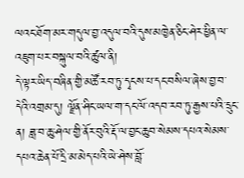ལའང་ཐོག་མར་གདུལ་བྱ་འདུལ་བའི་དུས་མཁྱེན་ཅིང་ཤེར་ཕྱིན་ལ་འཇུག་པར་བསྐུལ་བའི་ཚུལ་ནི།
དེ་ལྟར་ཡིད་བཞིན་གྱི་མཚོ་རབ་ཏུ་དྭངས་པ་དང་བསིལ་ཞེས་བྱ་བ་དེའི་འགྲམ་དུ། ལྗོན་ཤིང་ཡལ་ག་དང་ལོ་འདབ་རབ་ཏུ་རྒྱས་པའི་དྲུང་ན། ཟླ་བ་ཆུ་ཤེལ་གྱི་ནོར་བུའི་རྡོ་ལ་བྱང་ཆུབ་སེམས་དཔའ་སེམས་དཔའ་ཆེན་པོ་དྲི་མ་མེད་པའི་ཡེ་ཤེས་བློ་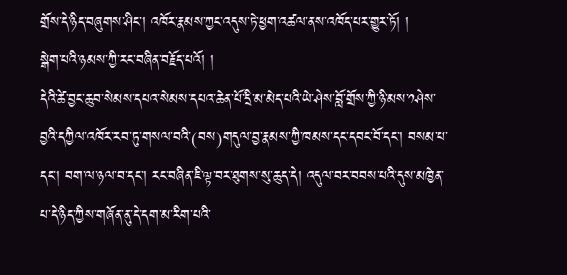གྲོས་དེ་ཉིད་བཞུགས་ཤིང་། འཁོར་རྣམས་ཀྱང་འདུས་ཏེ་ཕྱག་འཚལ་ནས་འཁོད་པར་གྱུར་ཏོ། །
སྒེག་པའི་ཉམས་ཀྱི་རང་བཞིན་བརྗོད་པའོ། །
དེའི་ཚེ་བྱང་ཆུབ་སེམས་དཔའ་སེམས་དཔའ་ཆེན་པོ་དྲི་མ་མེད་པའི་ཡེ་ཤེས་བློ་གྲོས་ཀྱི་ཉི་མས་༡ཤེས་བྱའི་དཀྱིལ་འཁོར་རབ་ཏུ་གསལ་བའི་(བས)གདུལ་བྱ་རྣམས་ཀྱི་ཁམས་དང་དབང་བོ་དང་། བསམ་པ་དང་། བག་ལ་ཉལ་བ་དང་། རང་བཞིན་ཇི་ལྟ་བར་ཐུགས་སུ་ཆུད་དེ། འདུལ་བར་བབས་པའི་དུས་མཁྱེན་པ་དེ་ཉིད་ཀྱིས་གཞོན་ནུ་དེ་དག་མ་རིག་པའི་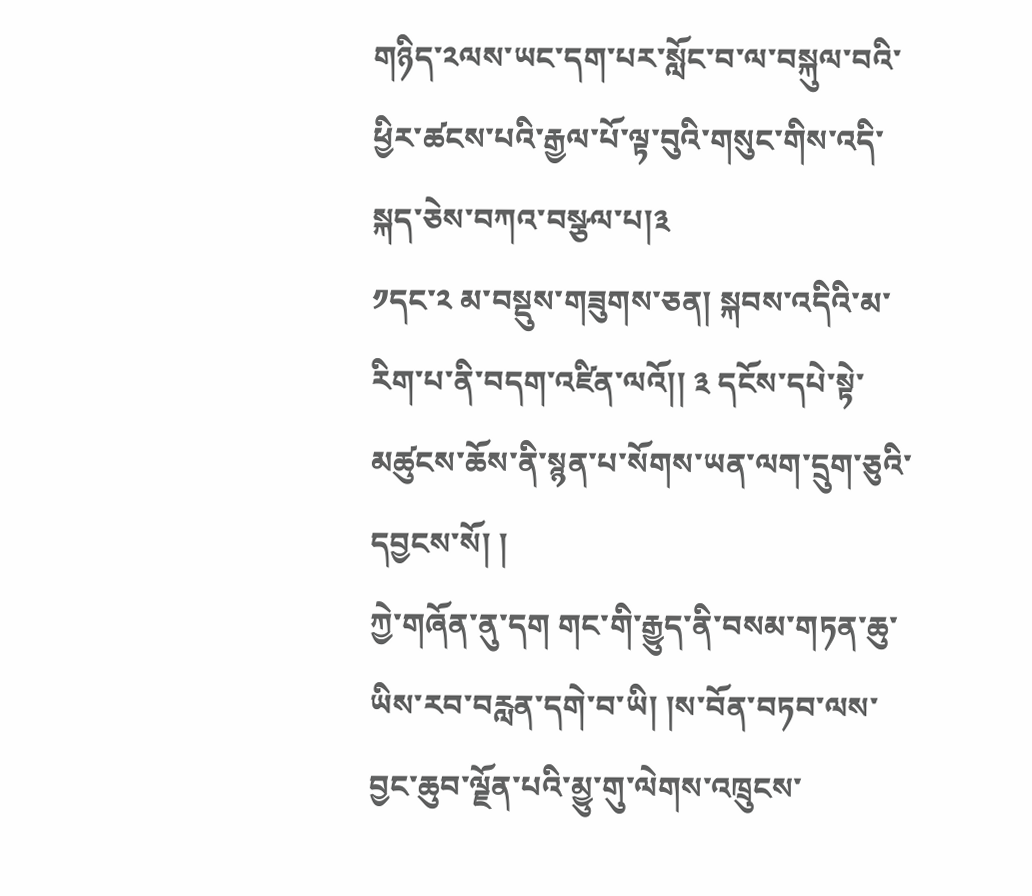གཉིད་༢ལས་ཡང་དག་པར་སློང་བ་ལ་བསྐུལ་བའི་ཕྱིར་ཚངས་པའི་རྒྱལ་པོ་ལྟ་བུའི་གསུང་གིས་འདི་སྐད་ཅེས་བཀའ་བསྩལ་པ།༣
༡དང་༢ མ་བསྡུས་གཟུགས་ཅན། སྐབས་འདིའི་མ་རིག་པ་ནི་བདག་འཛིན་ལའོ།། ༣ དངོས་དཔེ་སྟེ་མཚུངས་ཆོས་ནི་སྙན་པ་སོགས་ཡན་ལག་དྲུག་ཅུའི་དབྱངས་སོ། །
ཀྱེ་གཞོན་ནུ་དག གང་གི་རྒྱུད་ནི་བསམ་གཏན་ཆུ་ཡིས་རབ་བརླན་དགེ་བ་ཡི། །ས་བོན་བཏབ་ལས་བྱང་ཆུབ་ལྗོན་པའི་མྱུ་གུ་ལེགས་འཁྲུངས་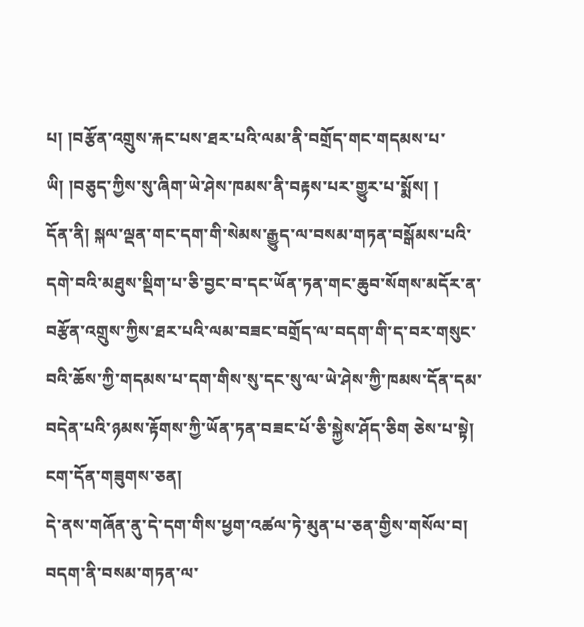པ། །བརྩོན་འགྲུས་རྐང་པས་ཐར་པའི་ལམ་ནི་བགྲོད་གང་གདམས་པ་ཡི། །བཅུད་ཀྱིས་སུ་ཞིག་ཡེ་ཤེས་ཁམས་ནི་བརྟས་པར་གྱུར་པ་སྨོས། །
དོན་ནི། སྐལ་ལྡན་གང་དག་གི་སེམས་རྒྱུད་ལ་བསམ་གཏན་བསྒོམས་པའི་དགེ་བའི་མཐུས་སྡིག་པ་ཅི་བྱང་བ་དང་ཡོན་ཏན་གང་ཆུབ་སོགས་མདོར་ན་བརྩོན་འགྲུས་ཀྱིས་ཐར་པའི་ལམ་བཟང་བགྲོད་ལ་བདག་གི་ད་བར་གསུང་བའི་ཆོས་ཀྱི་གདམས་པ་དག་གིས་སུ་དང་སུ་ལ་ཡེ་ཤེས་ཀྱི་ཁམས་དོན་དམ་བདེན་པའི་ཉམས་རྟོགས་ཀྱི་ཡོན་ཏན་བཟང་པོ་ཅི་སྐྱེས་ཤོད་ཅིག ཅེས་པ་སྟེ། ངག་དོན་གཟུགས་ཅན།
དེ་ནས་གཞོན་ནུ་དེ་དག་གིས་ཕྱག་འཚལ་ཏེ་མུན་པ་ཅན་གྱིས་གསོལ་བ། བདག་ནི་བསམ་གཏན་ལ་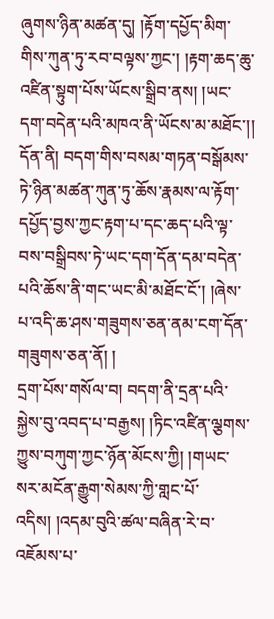ཞུགས་ཉིན་མཚན་དུ། །རྟོག་དཔྱོད་མིག་གིས་ཀུན་ཏུ་རབ་བལྟས་ཀྱང་། །རྟག་ཆད་ཆུ་འཛིན་སྟུག་པོས་ཡོངས་སྒྲིབ་ནས། །ཡང་དག་བདེན་པའི་མཁའ་ནི་ཡོངས་མ་མཐོང་།།
དོན་ནི། བདག་གིས་བསམ་གཏན་བསྒོམས་ཏེ་ཉིན་མཚན་ཀུན་ཏུ་ཆོས་རྣམས་ལ་རྟོག་དཔྱོད་བྱས་ཀྱང་རྟག་པ་དང་ཆད་པའི་ལྟ་བས་བསྒྲིབས་ཏེ་ཡང་དག་དོན་དམ་བདེན་པའི་ཆོས་ནི་གང་ཡང་མི་མཐོང་ངོ་། །ཞེས་པ་འདི་ཆ་ཤས་གཟུགས་ཅན་ནམ་ངག་དོན་གཟུགས་ཅན་ནོ། །
དྲག་པོས་གསོལ་བ། བདག་ནི་དྲན་པའི་སྐྱེས་བུ་འབད་པ་བརྒྱས། །ཏིང་འཛིན་ལྕགས་ཀྱུས་བཀུག་ཀྱང་ཉོན་མོངས་ཀྱི། །གཡང་སར་མངོན་རྒྱུག་སེམས་ཀྱི་གླང་པོ་འདིས། །འདམ་བུའི་ཚལ་བཞིན་རེ་བ་འཇོམས་པ་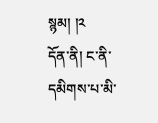སྙམ། །༢
དོན་ནི། ང་ནི་དམིགས་པ་མི་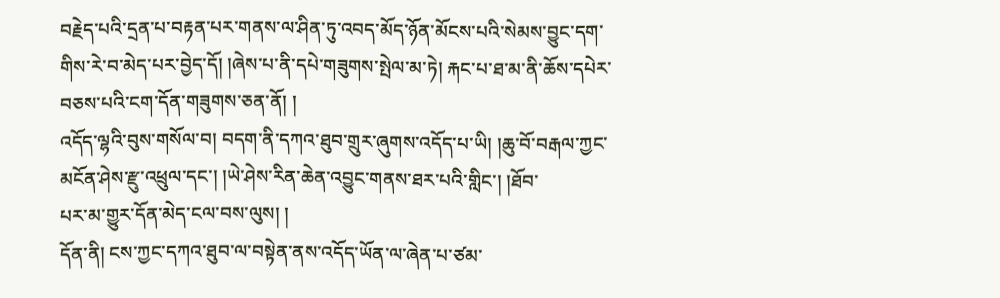བརྗེད་པའི་དྲན་པ་བརྟན་པར་གནས་ལ་ཤིན་ཏུ་འབད་མོད་ཉོན་མོངས་པའི་སེམས་བྱུང་དག་གིས་རེ་བ་མེད་པར་བྱེད་དོ། །ཞེས་པ་ནི་དཔེ་གཟུགས་སྤེལ་མ་ཏེ། རྐང་པ་ཐ་མ་ནི་ཆོས་དཔེར་བཅས་པའི་ངག་དོན་གཟུགས་ཅན་ནོ། །
འདོད་ལྷའི་བུས་གསོལ་བ། བདག་ནི་དཀའ་ཐུབ་གྲུར་ཞུགས་འདོད་པ་ཡི། །ཆུ་བོ་བརྒལ་ཀྱང་མངོན་ཤེས་རྫུ་འཕྲུལ་དང་། །ཡེ་ཤེས་རིན་ཆེན་འབྱུང་གནས་ཐར་པའི་གླིང་། །ཐོབ་
པར་མ་གྱུར་དོན་མེད་ངལ་བས་ལུས། །
དོན་ནི། ངས་ཀྱང་དཀའ་ཐུབ་ལ་བསྟེན་ནས་འདོད་ཡོན་ལ་ཞེན་པ་ཙམ་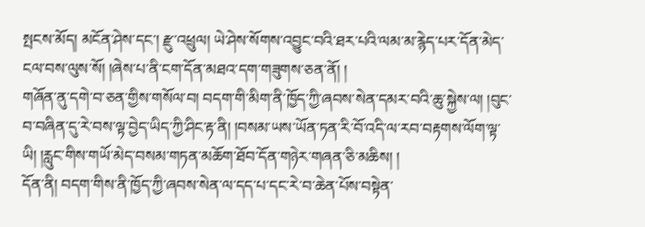སྤངས་མོད། མངོན་ཤེས་དང་། རྫུ་འཕྲུལ། ཡེ་ཤེས་སོགས་འབྱུང་བའི་ཐར་པའི་ལམ་མ་རྙེད་པར་དོན་མེད་ངལ་བས་ལུས་སོ། །ཞེས་པ་ནི་ངག་དོན་མཐའ་དག་གཟུགས་ཅན་ནོ། །
གཞོན་ནུ་དགེ་བ་ཅན་གྱིས་གསོལ་བ། བདག་གི་མིག་ནི་ཁྱོད་ཀྱི་ཞབས་སེན་དམར་བའི་ཆུ་སྐྱེས་ལ། །བུང་བ་བཞིན་དུ་རེ་བས་ལྟ་བྱེད་ཡིད་ཀྱི་ཤིང་རྟ་ནི། །བསམ་ཡས་ཡོན་ཏན་རི་བོ་འདི་ལ་རབ་བརྟགས་ལོག་ལྟ་ཡི། །རླུང་གིས་གཡོ་མེད་བསམ་གཏན་མཆོག་ཐོབ་དོན་གཉེར་གཞན་ཅི་མཆིས། །
དོན་ནི། བདག་གིས་ནི་ཁྱོད་ཀྱི་ཞབས་སེན་ལ་དད་པ་དང་རེ་བ་ཆེན་པོས་བསྟེན་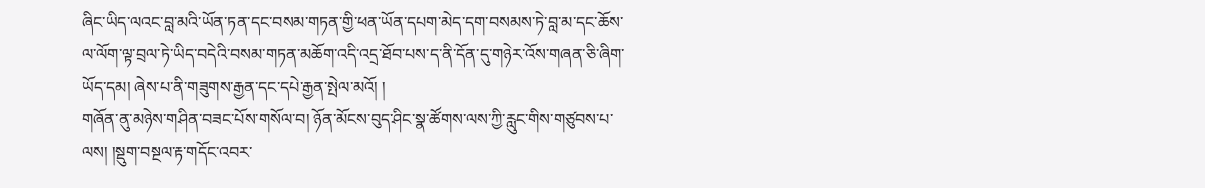ཞིང་ཡིད་ལའང་བླ་མའི་ཡོན་ཏན་དང་བསམ་གཏན་གྱི་ཕན་ཡོན་དཔག་མེད་དག་བསམས་ཏེ་བླ་མ་དང་ཆོས་ལ་ལོག་ལྟ་བྲལ་ཏེ་ཡིད་བདེའི་བསམ་གཏན་མཆོག་འདི་འདྲ་ཐོབ་པས་ད་ནི་དོན་དུ་གཉེར་འོས་གཞན་ཅི་ཞིག་ཡོད་དམ། ཞེས་པ་ནི་གཟུགས་རྒྱན་དང་དཔེ་རྒྱན་སྤེལ་མའོ། །
གཞོན་ནུ་མཉེས་གཤིན་བཟང་པོས་གསོལ་བ། ཉོན་མོངས་བུད་ཤིང་སྣ་ཚོགས་ལས་ཀྱི་རླུང་གིས་གཙུབས་པ་ལས། །སྡུག་བསྔལ་རྟ་གདོང་འབར་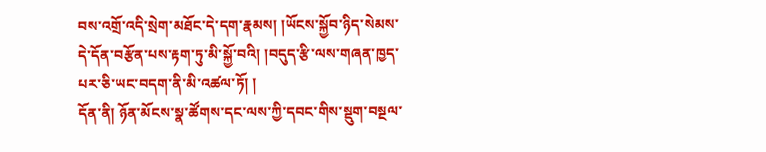བས་འགྲོ་འདི་སྲེག་མཐོང་དེ་དག་རྣམས། །ཡོངས་སྐྱོབ་ཉིད་སེམས་དེ་དོན་བརྩོན་པས་རྟག་ཏུ་མི་སྐྱོ་བའི། །བདུད་རྩི་ལས་གཞན་ཁྱད་པར་ཅི་ཡང་བདག་ནི་མི་འཚལ་ཏོ། །
དོན་ནི། ཉོན་མོངས་སྣ་ཚོགས་དང་ལས་ཀྱི་དབང་གིས་སྡུག་བསྔལ་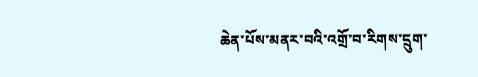ཆེན་པོས་མནར་བའི་འགྲོ་བ་རིགས་དྲུག་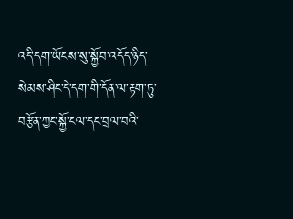འདི་དག་ཡོངས་སུ་སྐྱོབ་འདོད་ཉིད་སེམས་ཤིང་དེ་དག་གི་དོན་ལ་རྟག་ཏུ་བརྩོན་ཀྱང་སྐྱོ་ངལ་དང་བྲལ་བའི་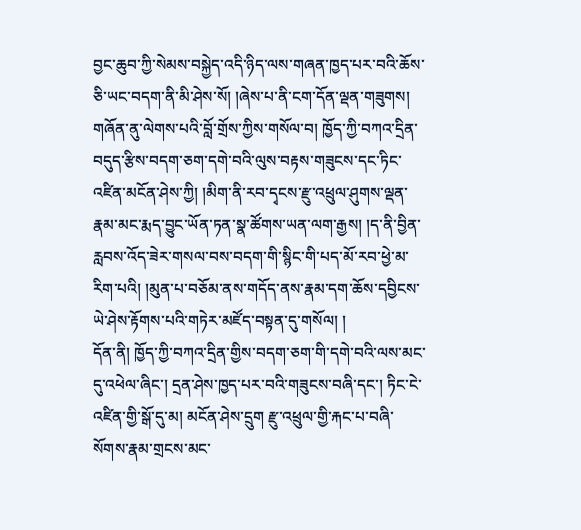བྱང་ཆུབ་ཀྱི་སེམས་བསྐྱེད་འདི་ཉིད་ལས་གཞན་ཁྱད་པར་བའི་ཆོས་ཅི་ཡང་བདག་ནི་མི་ཤེས་སོ། །ཞེས་པ་ནི་ངག་དོན་ལྡན་གཟུགས།
གཞོན་ནུ་ལེགས་པའི་བློ་གྲོས་ཀྱིས་གསོལ་བ། ཁྱོད་ཀྱི་བཀའ་དྲིན་བདུད་རྩིས་བདག་ཅག་དགེ་བའི་ལུས་བརྟས་གཟུངས་དང་ཏིང་འཛིན་མངོན་ཤེས་ཀྱི། །མིག་ནི་རབ་དྭངས་རྫུ་འཕྲུལ་ཤུགས་ལྡན་རྣམ་མང་རྨད་བྱུང་ཡོན་ཏན་སྣ་ཚོགས་ཡན་ལག་རྒྱས། །ད་ནི་བྱིན་རླབས་འོད་ཟེར་གསལ་བས་བདག་གི་སྙིང་གི་པད་མོ་རབ་ཕྱེ་མ་རིག་པའི། །མུན་པ་བཅོམ་ནས་གདོད་ནས་རྣམ་དག་ཆོས་དབྱིངས་ཡེ་ཤེས་རྟོགས་པའི་གཏེར་མཛོད་བསྟན་དུ་གསོལ། །
དོན་ནི། ཁྱོད་ཀྱི་བཀའ་དྲིན་གྱིས་བདག་ཅག་གི་དགེ་བའི་ལས་མང་དུ་འཕེལ་ཞིང་། དྲན་ཤེས་ཁྱད་པར་བའི་གཟུངས་བཞི་དང་། ཏིང་ངེ་འཛིན་གྱི་སྒོ་དུ་མ། མངོན་ཤེས་དྲུག རྫུ་འཕྲུལ་གྱི་རྐང་པ་བཞི་སོགས་རྣམ་གྲངས་མང་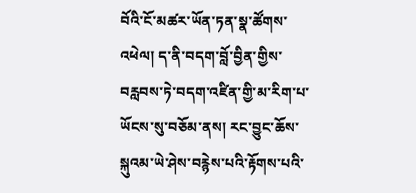བོའི་ངོ་མཚར་ཡོན་ཏན་སྣ་ཚོགས་འཕེལ། ད་ནི་བདག་བློ་བྱིན་གྱིས་བརླབས་ཏེ་བདག་འཛིན་གྱི་མ་རིག་པ་ཡོངས་སུ་བཅོམ་ནས། རང་བྱུང་ཆོས་སྐུའམ་ཡེ་ཤེས་བརྙེས་པའི་རྟོགས་པའི་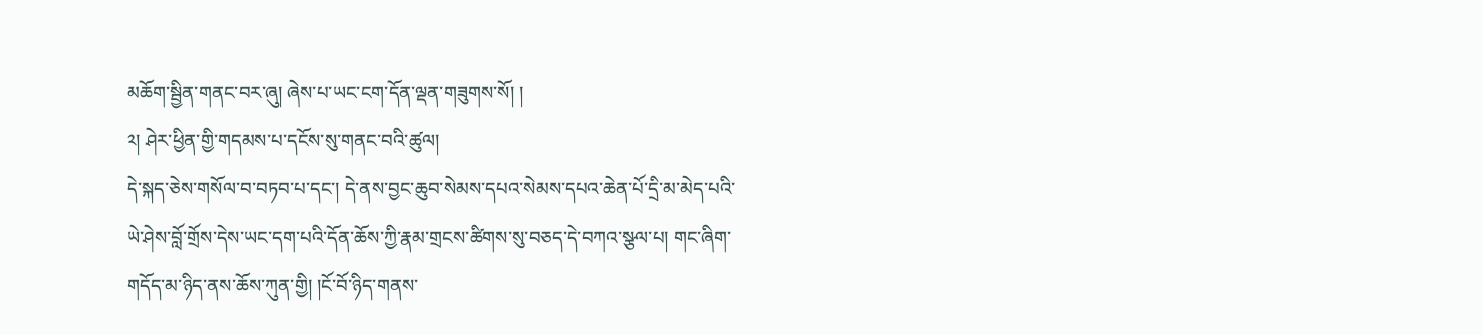མཆོག་སྦྱིན་གནང་བར་ཞུ། ཞེས་པ་ཡང་ངག་དོན་ལྡན་གཟུགས་སོ། །
༢། ཤེར་ཕྱིན་གྱི་གདམས་པ་དངོས་སུ་གནང་བའི་ཚུལ།
དེ་སྐད་ཅེས་གསོལ་བ་བཏབ་པ་དང་། དེ་ནས་བྱང་ཆུབ་སེམས་དཔའ་སེམས་དཔའ་ཆེན་པོ་དྲི་མ་མེད་པའི་ཡེ་ཤེས་བློ་གྲོས་དེས་ཡང་དག་པའི་དོན་ཆོས་ཀྱི་རྣམ་གྲངས་ཚིགས་སུ་བཅད་དེ་བཀའ་སྩལ་པ། གང་ཞིག་གདོད་མ་ཉིད་ནས་ཆོས་ཀུན་གྱི། །ངོ་བོ་ཉིད་གནས་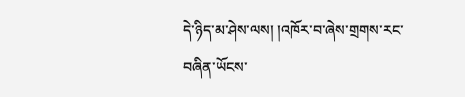དེ་ཉིད་མ་ཤེས་ལས། །འཁོར་བ་ཞེས་གྲགས་རང་བཞིན་ཡོངས་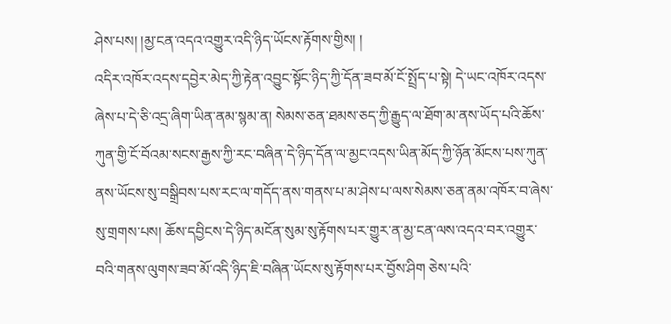ཤེས་པས། །མྱ་ངན་འདའ་འགྱུར་འདི་ཉིད་ཡོངས་རྟོགས་གྱིས། །
འདིར་འཁོར་འདས་དབྱེར་མེད་ཀྱི་རྟེན་འབྱུང་སྟོང་ཉིད་ཀྱི་དོན་ཟབ་མོ་ངོ་སྤྲོད་པ་སྟེ། དེ་ཡང་འཁོར་འདས་ཞེས་པ་དེ་ཅི་འདྲ་ཞིག་ཡིན་ནམ་སྙམ་ན། སེམས་ཅན་ཐམས་ཅད་ཀྱི་རྒྱུད་ལ་ཐོག་མ་ནས་ཡོད་པའི་ཆོས་ཀུན་གྱི་ངོ་བོའམ་སངས་རྒྱས་ཀྱི་རང་བཞིན་དེ་ཉིད་དོན་ལ་མྱང་འདས་ཡིན་མོད་ཀྱི་ཉོན་མོངས་པས་ཀུན་ནས་ཡོངས་སུ་བསྒྲིབས་པས་རང་ལ་གདོད་ནས་གནས་པ་མ་ཤེས་པ་ལས་སེམས་ཅན་ནམ་འཁོར་བ་ཞེས་སུ་གྲགས་པས། ཆོས་དབྱིངས་དེ་ཉིད་མངོན་སུམ་སུ་རྟོགས་པར་གྱུར་ན་མྱ་ངན་ལས་འདའ་བར་འགྱུར་བའི་གནས་ལུགས་ཟབ་མོ་འདི་ཉིད་ཇི་བཞིན་ཡོངས་སུ་རྟོགས་པར་བྱོས་ཤིག ཅེས་པའི་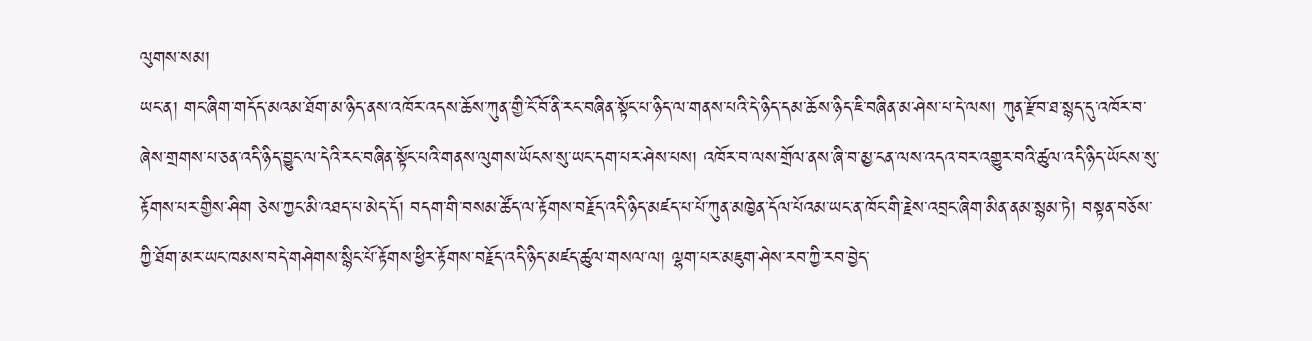ལུགས་སམ།
ཡང་ན། གང་ཞིག་གདོད་མའམ་ཐོག་མ་ཉིད་ནས་འཁོར་འདས་ཆོས་ཀུན་གྱི་ངོ་བོ་ནི་རང་བཞིན་སྟོང་པ་ཉིད་ལ་གནས་པའི་དེ་ཉིད་དམ་ཆོས་ཉིད་ཇི་བཞིན་མ་ཤེས་པ་དེ་ལས། ཀུན་རྫོབ་ཐ་སྙད་དུ་འཁོར་བ་ཞེས་གྲགས་པ་ཅན་འདི་ཉིད་བྱུང་ལ་དེའི་རང་བཞིན་སྟོང་པའི་གནས་ལུགས་ཡོངས་སུ་ཡང་དག་པར་ཤེས་པས། འཁོར་བ་ལས་གྲོལ་ནས་ཞི་བ་མྱ་ངན་ལས་འདའ་བར་འགྱུར་བའི་ཚུལ་འདི་ཉིད་ཡོངས་སུ་རྟོགས་པར་གྱིས་ཤིག ཅེས་ཀྱང་མི་འཐད་པ་མེད་དོ། བདག་གི་བསམ་ཚོད་ལ་རྟོགས་བརྗོད་འདི་ཉིད་མཛད་པ་པོ་ཀུན་མཁྱེན་དོལ་པོའམ་ཡང་ན་ཁོང་གི་རྗེས་འབྲང་ཞིག་མིན་ནམ་སྙམ་ཏེ། བསྟན་བཅོས་ཀྱི་ཐོག་མར་ཡང་ཁམས་བདེ་གཤེགས་སྙིང་པོ་རྟོགས་ཕྱིར་རྟོགས་བརྗོད་འདི་ཉིད་མཛད་ཚུལ་གསལ་ལ། ལྷག་པར་མཇུག་ཤེས་རབ་ཀྱི་རབ་བྱེད་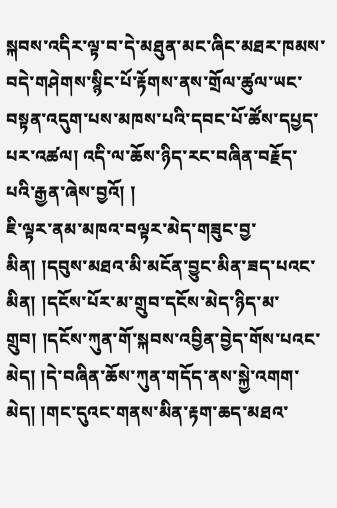སྐབས་འདིར་ལྟ་བ་དེ་མཐུན་མང་ཞིང་མཐར་ཁམས་བདེ་གཤེགས་སྙིང་པོ་རྟོགས་ནས་གྲོལ་ཚུལ་ཡང་བསྟན་འདུག་པས་མཁས་པའི་དབང་པོ་ཚོས་དཔྱད་པར་འཚལ། འདི་ལ་ཆོས་ཉིད་རང་བཞིན་བརྗོད་པའི་རྒྱན་ཞེས་བྱའོ། །
ཇི་ལྟར་ནམ་མཁའ་བལྟར་མེད་གཟུང་བྱ་མིན། །དབུས་མཐའ་མི་མངོན་བྱུང་མིན་ཟད་པའང་མིན། །དངོས་པོར་མ་གྲུབ་དངོས་མེད་ཉིད་མ་གྲུབ། །དངོས་ཀུན་གོ་སྐབས་འབྱིན་བྱེད་གོས་པའང་མེད། །དེ་བཞིན་ཆོས་ཀུན་གདོད་ནས་སྐྱེ་འགག་མེད། །གང་དུའང་གནས་མིན་རྟག་ཆད་མཐའ་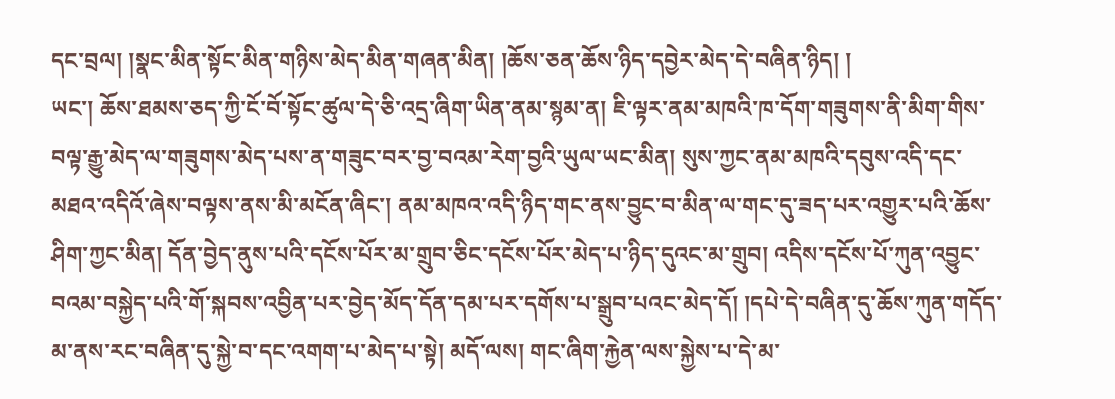དང་བྲལ། །སྣང་མིན་སྟོང་མིན་གཉིས་མེད་མིན་གཞན་མིན། །ཆོས་ཅན་ཆོས་ཉིད་དབྱེར་མེད་དེ་བཞིན་ཉིད། །
ཡང་། ཆོས་ཐམས་ཅད་ཀྱི་ངོ་བོ་སྟོང་ཚུལ་དེ་ཅི་འདྲ་ཞིག་ཡིན་ནམ་སྙམ་ན། ཇི་ལྟར་ནམ་མཁའི་ཁ་དོག་གཟུགས་ནི་མིག་གིས་བལྟ་རྒྱུ་མེད་ལ་གཟུགས་མེད་པས་ན་གཟུང་བར་བྱ་བའམ་རེག་བྱའི་ཡུལ་ཡང་མིན། སུས་ཀྱང་ནམ་མཁའི་དབུས་འདི་དང་མཐའ་འདིའོ་ཞེས་བལྟས་ནས་མི་མངོན་ཞིང་། ནམ་མཁའ་འདི་ཉིད་གང་ནས་བྱུང་བ་མིན་ལ་གང་དུ་ཟད་པར་འགྱུར་པའི་ཆོས་ཤིག་ཀྱང་མིན། དོན་བྱེད་ནུས་པའི་དངོས་པོར་མ་གྲུབ་ཅིང་དངོས་པོར་མེད་པ་ཉིད་དུའང་མ་གྲུབ། འདིས་དངོས་པོ་ཀུན་འབྱུང་བའམ་བསྐྱེད་པའི་གོ་སྐབས་འབྱིན་པར་བྱེད་མོད་དོན་དམ་པར་དགོས་པ་སྒྲུབ་པའང་མེད་དོ། །དཔེ་དེ་བཞིན་དུ་ཆོས་ཀུན་གདོད་མ་ནས་རང་བཞིན་དུ་སྐྱེ་བ་དང་འགག་པ་མེད་པ་སྟེ། མདོ་ལས། གང་ཞིག་རྐྱེན་ལས་སྐྱེས་པ་དེ་མ་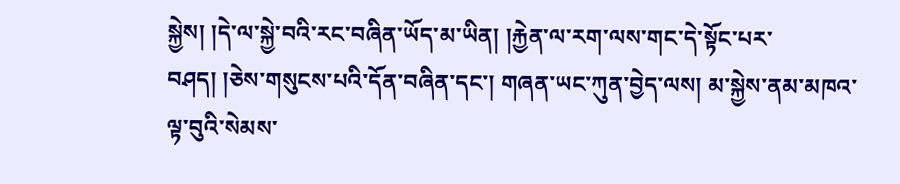སྐྱེས། །དེ་ལ་སྐྱེ་བའི་རང་བཞིན་ཡོད་མ་ཡིན། །རྐྱེན་ལ་རག་ལས་གང་དེ་སྟོང་པར་བཤད། །ཅེས་གསུངས་པའི་དོན་བཞིན་དང་། གཞན་ཡང་ཀུན་བྱེད་ལས། མ་སྐྱེས་ནམ་མཁའ་ལྟ་བུའི་སེམས་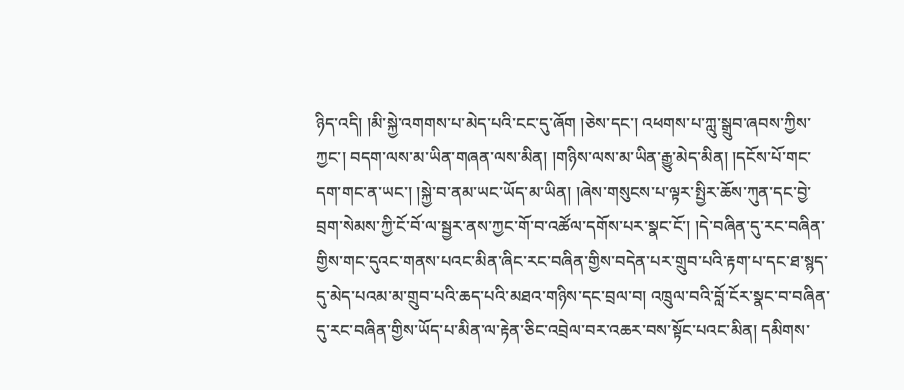ཉིད་འདི། །མི་སྐྱེ་འགགས་པ་མེད་པའི་ངང་དུ་ཞོག །ཅེས་དང་། འཕགས་པ་ཀླུ་སྒྲུབ་ཞབས་ཀྱིས་ཀྱང་། བདག་ལས་མ་ཡིན་གཞན་ལས་མིན། །གཉིས་ལས་མ་ཡིན་རྒྱུ་མེད་མིན། །དངོས་པོ་གང་དག་གང་ན་ཡང་། །སྐྱེ་བ་ནམ་ཡང་ཡོད་མ་ཡིན། །ཞེས་གསུངས་པ་ལྟར་སྤྱིར་ཆོས་ཀུན་དང་བྱེ་བྲག་སེམས་ཀྱི་ངོ་བོ་ལ་སྦྱར་ནས་ཀྱང་གོ་བ་འཚོལ་དགོས་པར་སྣང་ངོ་། །དེ་བཞིན་དུ་རང་བཞིན་གྱིས་གང་དུའང་གནས་པའང་མིན་ཞིང་རང་བཞིན་གྱིས་བདེན་པར་གྲུབ་པའི་རྟག་པ་དང་ཐ་སྙད་དུ་མེད་པའམ་མ་གྲུབ་པའི་ཆད་པའི་མཐའ་གཉིས་དང་བྲལ་བ། འཁྲུལ་བའི་བློ་ངོར་སྣང་བ་བཞིན་དུ་རང་བཞིན་གྱིས་ཡོད་པ་མིན་ལ་རྟེན་ཅིང་འབྲེལ་བར་འཆར་བས་སྟོང་པའང་མིན། དམིགས་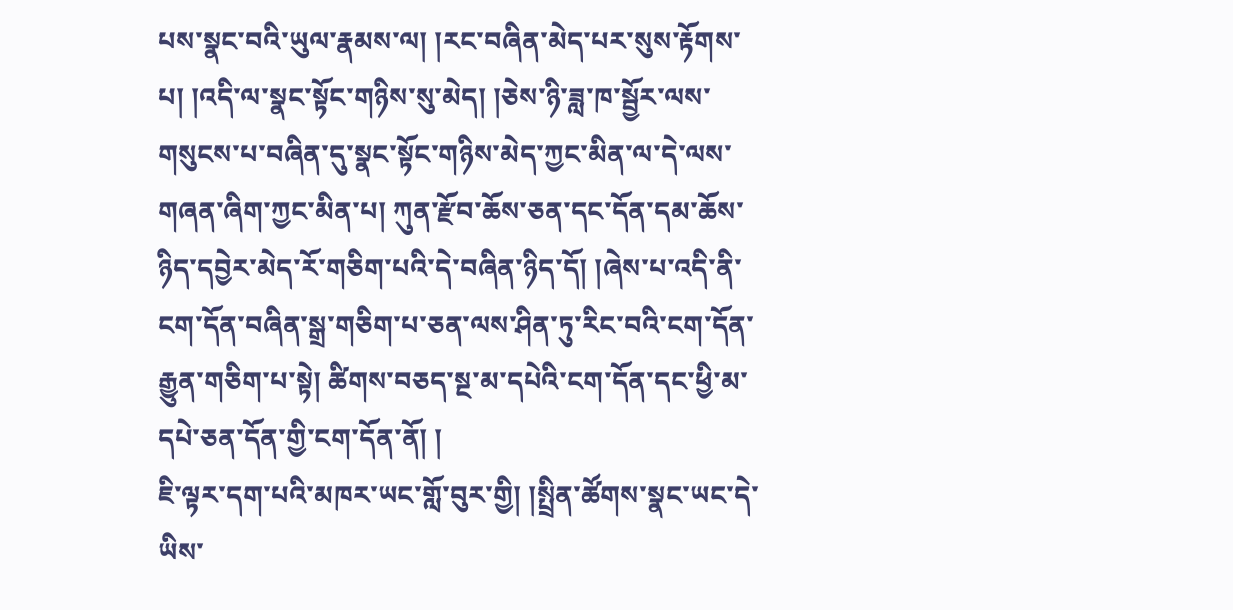པས་སྣང་བའི་ཡུལ་རྣམས་ལ། །རང་བཞིན་མེད་པར་སུས་རྟོགས་པ། །འདི་ལ་སྣང་སྟོང་གཉིས་སུ་མེད། །ཅེས་ཉི་ཟླ་ཁ་སྦྱོར་ལས་གསུངས་པ་བཞིན་དུ་སྣང་སྟོང་གཉིས་མེད་ཀྱང་མིན་ལ་དེ་ལས་གཞན་ཞིག་ཀྱང་མིན་པ། ཀུན་རྫོབ་ཆོས་ཅན་དང་དོན་དམ་ཆོས་ཉིད་དབྱེར་མེད་རོ་གཅིག་པའི་དེ་བཞིན་ཉིད་དོ། །ཞེས་པ་འདི་ནི་ངག་དོན་བཞིན་སྒྲ་གཅིག་པ་ཅན་ལས་ཤིན་ཏུ་རིང་བའི་ངག་དོན་རྒྱུན་གཅིག་པ་སྟེ། ཚིགས་བཅད་སྔ་མ་དཔེའི་ངག་དོན་དང་ཕྱི་མ་དཔེ་ཅན་དོན་གྱི་ངག་དོན་ནོ། །
ཇི་ལྟར་དག་པའི་མཁར་ཡང་གློ་བུར་གྱི། །སྤྲིན་ཚོགས་སྣང་ཡང་དེ་ཡིས་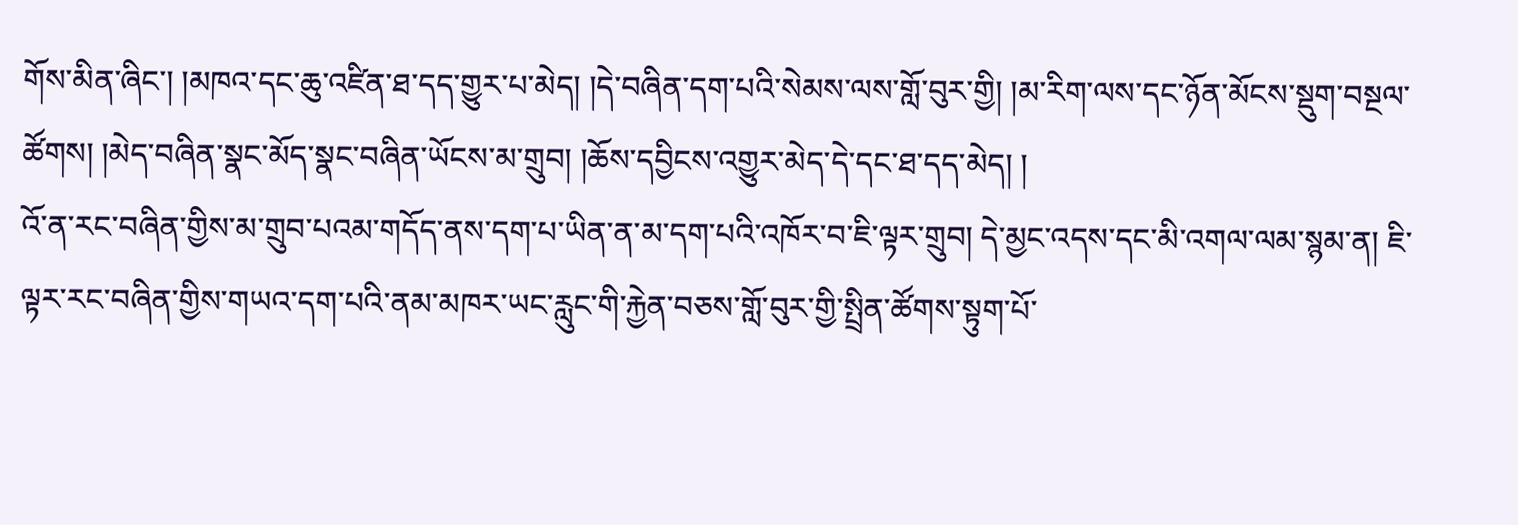གོས་མིན་ཞིང་། །མཁའ་དང་ཆུ་འཛིན་ཐ་དད་གྱུར་པ་མེད། །དེ་བཞིན་དག་པའི་སེམས་ལས་གློ་བུར་གྱི། །མ་རིག་ལས་དང་ཉོན་མོངས་སྡུག་བསྔལ་ཚོགས། །མེད་བཞིན་སྣང་མོད་སྣང་བཞིན་ཡོངས་མ་གྲུབ། །ཆོས་དབྱིངས་འགྱུར་མེད་དེ་དང་ཐ་དད་མེད། །
འོ་ན་རང་བཞིན་གྱིས་མ་གྲུབ་པའམ་གདོད་ནས་དག་པ་ཡིན་ན་མ་དག་པའི་འཁོར་བ་ཇི་ལྟར་གྲུབ། དེ་མྱང་འདས་དང་མི་འགལ་ལམ་སྙམ་ན། ཇི་ལྟར་རང་བཞིན་གྱིས་གཡའ་དག་པའི་ནམ་མཁར་ཡང་རླུང་གི་རྐྱེན་བཅས་གློ་བུར་གྱི་སྤྲིན་ཚོགས་སྟུག་པོ་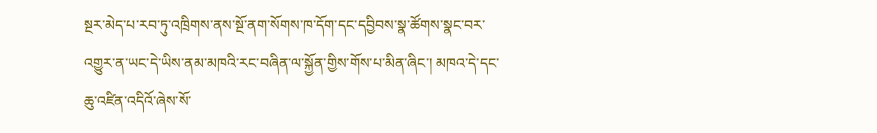སྔར་མེད་པ་རབ་ཏུ་འཁྲིགས་ནས་སྔོ་ནག་སོགས་ཁ་དོག་དང་དབྱིབས་སྣ་ཚོགས་སྣང་བར་འགྱུར་ན་ཡང་དེ་ཡིས་ནམ་མཁའི་རང་བཞིན་ལ་སྐྱོན་གྱིས་གོས་པ་མིན་ཞིང་། མཁའ་དེ་དང་ཆུ་འཛིན་འདིའོ་ཞེས་སོ་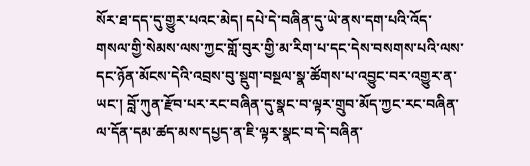སོར་ཐ་དད་དུ་གྱུར་པའང་མེད། དཔེ་དེ་བཞིན་དུ་ཡེ་ནས་དག་པའི་འོད་གསལ་གྱི་སེམས་ལས་ཀྱང་གློ་བུར་གྱི་མ་རིག་པ་དང་དེས་བསགས་པའི་ལས་དང་ཉོན་མོངས་དེའི་འབྲས་བུ་སྡུག་བསྔལ་སྣ་ཚོགས་པ་འབྱུང་བར་འགྱུར་ན་ཡང་། བློ་ཀུན་རྫོབ་པར་རང་བཞིན་དུ་སྣང་བ་ལྟར་གྲུབ་མོད་ཀྱང་རང་བཞིན་ལ་དོན་དམ་ཚད་མས་དཔྱད་ན་ཇི་ལྟར་སྣང་བ་དེ་བཞིན་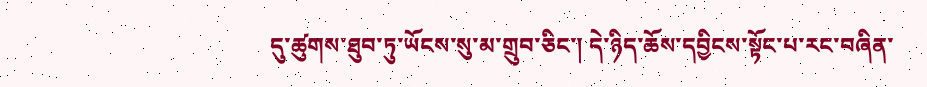དུ་ཚུགས་ཐུབ་ཏུ་ཡོངས་སུ་མ་གྲུབ་ཅིང་། དེ་ཉིད་ཆོས་དབྱིངས་སྟོང་པ་རང་བཞིན་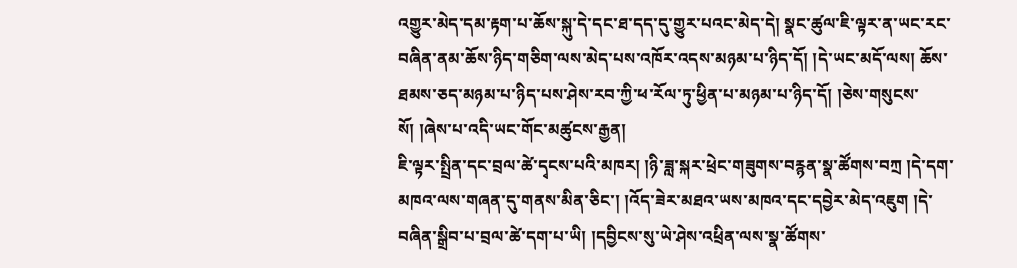འགྱུར་མེད་དམ་རྟག་པ་ཆོས་སྐུ་དེ་དང་ཐ་དད་དུ་གྱུར་པའང་མེད་དེ། སྣང་ཚུལ་ཇི་ལྟར་ན་ཡང་རང་བཞིན་ནམ་ཆོས་ཉིད་གཅིག་ལས་མེད་པས་འཁོར་འདས་མཉམ་པ་ཉིད་དོ། །དེ་ཡང་མདོ་ལས། ཆོས་ཐམས་ཅད་མཉམ་པ་ཉིད་པས་ཤེས་རབ་ཀྱི་ཕ་རོལ་ཏུ་ཕྱིན་པ་མཉམ་པ་ཉིད་དོ། །ཅེས་གསུངས་སོ། །ཞེས་པ་འདི་ཡང་གོང་མཚུངས་རྒྱན།
ཇི་ལྟར་སྤྲིན་དང་བྲལ་ཚེ་དྭངས་པའི་མཁར། །ཉི་ཟླ་སྐར་ཕྲེང་གཟུགས་བརྙན་སྣ་ཚོགས་བཀྲ །དེ་དག་མཁའ་ལས་གཞན་དུ་གནས་མིན་ཅིང་། །འོད་ཟེར་མཐའ་ཡས་མཁའ་དང་དབྱེར་མེད་འཇུག །དེ་བཞིན་སྒྲིབ་པ་བྲལ་ཚེ་དག་པ་ཡི། །དབྱིངས་སུ་ཡེ་ཤེས་འཕྲིན་ལས་སྣ་ཚོགས་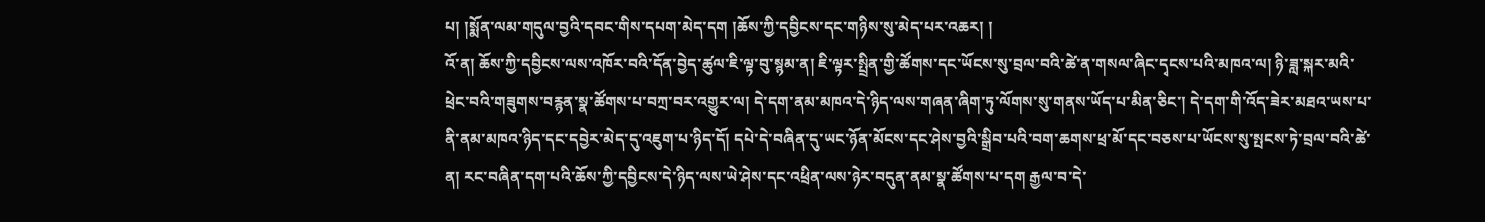པ། །སྨོན་ལམ་གདུལ་བྱའི་དབང་གིས་དཔག་མེད་དག །ཆོས་ཀྱི་དབྱིངས་དང་གཉིས་སུ་མེད་པར་འཆར། །
འོ་ན། ཆོས་ཀྱི་དབྱིངས་ལས་འཁོར་བའི་དོན་བྱེད་ཚུལ་ཇི་ལྟ་བུ་སྙམ་ན། ཇི་ལྟར་སྤྲིན་གྱི་ཚོགས་དང་ཡོངས་སུ་བྲལ་བའི་ཚེ་ན་གསལ་ཞིང་དྭངས་པའི་མཁའ་ལ། ཉི་ཟླ་སྐར་མའི་ཕྲེང་བའི་གཟུགས་བརྙན་སྣ་ཚོགས་པ་བཀྲ་བར་འགྱུར་ལ། དེ་དག་ནམ་མཁའ་དེ་ཉིད་ལས་གཞན་ཞིག་ཏུ་ལོགས་སུ་གནས་ཡོད་པ་མིན་ཅིང་། དེ་དག་གི་འོད་ཟེར་མཐའ་ཡས་པ་ནི་ནམ་མཁའ་ཉིད་དང་དབྱེར་མེད་དུ་འཇུག་པ་ཉིད་དོ། དཔེ་དེ་བཞིན་དུ་ཡང་ཉོན་མོངས་དང་ཤེས་བྱའི་སྒྲིབ་པའི་བག་ཆགས་ཕྲ་མོ་དང་བཅས་པ་ཡོངས་སུ་སྤངས་ཏེ་བྲལ་བའི་ཚེ་ན། རང་བཞིན་དག་པའི་ཆོས་ཀྱི་དབྱིངས་དེ་ཉིད་ལས་ཡེ་ཤེས་དང་འཕྲིན་ལས་ཉེར་བདུན་ནམ་སྣ་ཚོགས་པ་དག རྒྱལ་བ་དེ་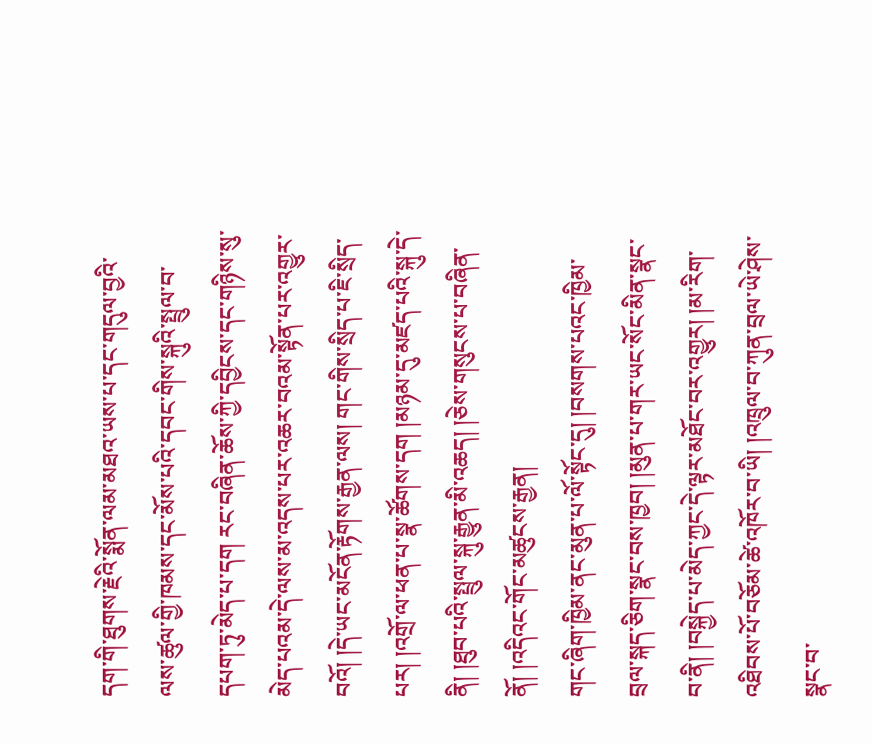དག་གི་ཐུགས་རྗེའི་སྨོན་ལམ་མཐའ་ཡས་པ་དང་གདུལ་བྱའི་ལས་ཚུལ་གྱི་ཁམས་དང་མོས་པའི་དབང་གིས་སྐུའི་སྤྲུལ་བ་དཔག་ཏུ་མེད་པ་དག རང་བཞིན་ཆོས་ཀྱི་དབྱིངས་དང་གཉིས་སུ་མེད་པའམ་དེ་ལས་མ་འདས་པར་འཆར་བའམ་སྟོན་པར་འགྱུར་བའོ། །དེ་ཡང་མངོན་རྟོགས་རྒྱན་ལས། གང་གིས་སྲིད་པ་ཇི་སྲིད་པར། །འགྲོ་ལ་ཕན་པ་སྣ་ཚོགས་དག །མཉམ་དུ་མཛད་པའི་སྐུ་དེ་ནི། །ཐུབ་པའི་སྤྲུལ་སྐུ་རྒྱུན་མི་འཆད། །ཅེས་གསུངས་པ་བཞིན་ནོ། །འདིའང་གོང་མཚུངས་རྒྱན།
གང་ཞིག་ཁྱིམ་ནང་མུན་པ་ལོ་སྟོང་དུ། །བསགས་པའང་ཁྱིམ་བྲལ་སྐད་ཅིག་སྣང་བས་ཁྱབ། །མུན་པ་གར་ཡང་སོང་མིན་སྣང་བ་ནི། །བསྐྱེད་པ་མེད་ཀྱང་དེ་ལྟར་མཐོང་བར་འགྱུར། །མ་རིག་འཐིབས་པོ་བཅོམ་ཚེ་འཁོར་བ་ཡི། །འཁྲུལ་བ་ཀུན་བྲལ་ཡེ་ཤེས་སྣང་བ་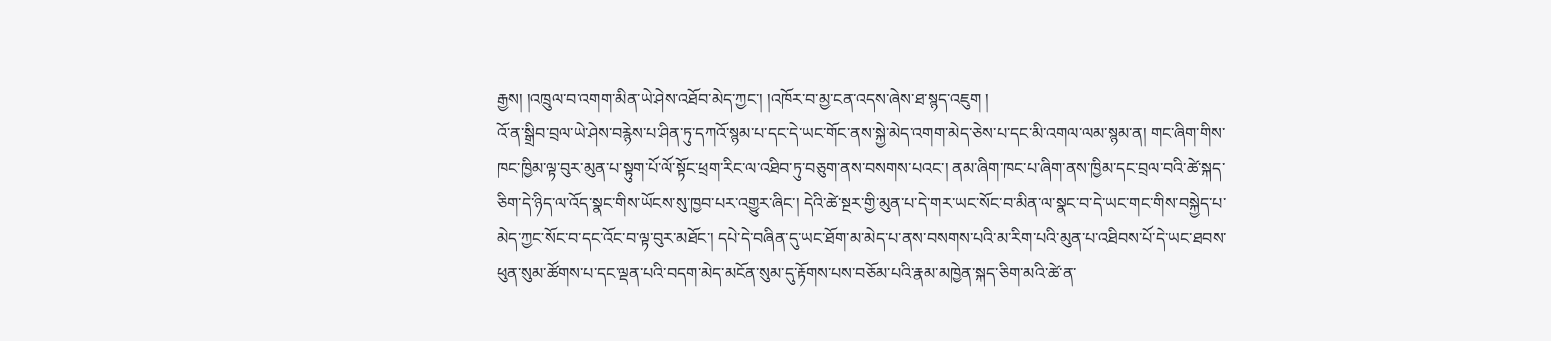རྒྱས། །འཁྲུལ་བ་འགག་མིན་ཡེ་ཤེས་འཐོབ་མེད་ཀྱང་། །འཁོར་བ་མྱ་ངན་འདས་ཞེས་ཐ་སྙད་འཇུག །
འོ་ན་སྒྲིབ་བྲལ་ཡེ་ཤེས་བརྙེས་པ་ཤིན་ཏུ་དཀའོ་སྙམ་པ་དང་དེ་ཡང་གོང་ནས་སྐྱེ་མེད་འགག་མེད་ཅེས་པ་དང་མི་འགལ་ལམ་སྙམ་ན། གང་ཞིག་གིས་ཁང་ཁྱིམ་ལྟ་བུར་མུན་པ་སྟུག་པོ་ལོ་སྟོང་ཕྲག་རིང་ལ་འཐིབ་ཏུ་བཅུག་ནས་བསགས་པའང་། ནམ་ཞིག་ཁང་པ་ཞིག་ནས་ཁྱིམ་དང་བྲལ་བའི་ཚེ་སྐད་ཅིག་དེ་ཉིད་ལ་འོད་སྣང་གིས་ཡོངས་སུ་ཁྱབ་པར་འགྱུར་ཞིང་། དེའི་ཚེ་སྔར་གྱི་མུན་པ་དེ་གར་ཡང་སོང་བ་མིན་ལ་སྣང་བ་དེ་ཡང་གང་གིས་བསྐྱེད་པ་མེད་ཀྱང་སོང་བ་དང་འོང་བ་ལྟ་བུར་མཐོང་། དཔེ་དེ་བཞིན་དུ་ཡང་ཐོག་མ་མེད་པ་ནས་བསགས་པའི་མ་རིག་པའི་མུན་པ་འཐིབས་པོ་དེ་ཡང་ཐབས་ཕུན་སུམ་ཚོགས་པ་དང་ལྡན་པའི་བདག་མེད་མངོན་སུམ་དུ་རྟོགས་པས་བཅོམ་པའི་རྣམ་མཁྱེན་སྐད་ཅིག་མའི་ཚེ་ན་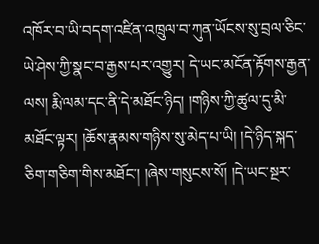འཁོར་བ་ཡི་བདག་འཛིན་འཁྲུལ་བ་ཀུན་ཡོངས་སུ་བྲལ་ཅིང་ཡེ་ཤེས་ཀྱི་སྣང་བ་རྒྱས་པར་འགྱུར། དེ་ཡང་མངོན་རྟོགས་རྒྱན་ལས། རྨི་ལམ་དང་ནི་དེ་མཐོང་ཉིད། །གཉིས་ཀྱི་ཚུལ་དུ་མི་མཐོང་ལྟར། །ཆོས་རྣམས་གཉིས་སུ་མེད་པ་ཡི། །དེ་ཉིད་སྐད་ཅིག་གཅིག་གིས་མཐོང་། །ཞེས་གསུངས་སོ། །དེ་ཡང་སྔར་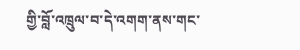གྱི་བློ་འཁྲུལ་བ་དེ་འགག་ནས་གང་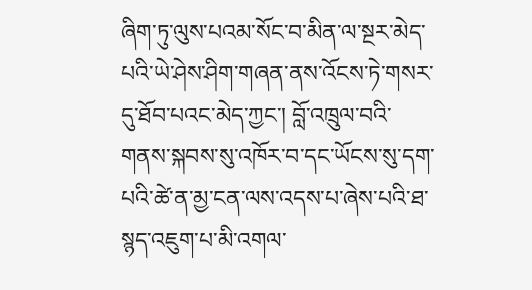ཞིག་ཏུ་ལུས་པའམ་སོང་བ་མིན་ལ་སྔར་མེད་པའི་ཡེ་ཤེས་ཤིག་གཞན་ནས་འོངས་ཏེ་གསར་དུ་ཐོབ་པའང་མེད་ཀྱང་། བློ་འཁྲུལ་བའི་གནས་སྐབས་སུ་འཁོར་བ་དང་ཡོངས་སུ་དག་པའི་ཚེ་ན་མྱ་ངན་ལས་འདས་པ་ཞེས་པའི་ཐ་སྙད་འཇུག་པ་མི་འགལ་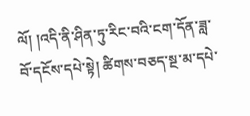ལོ། །འདི་ནི་ཤིན་ཏུ་རིང་བའི་ངག་དོན་ཟླ་བོ་དངོས་དཔེ་སྟེ། ཚིགས་བཅད་སྔ་མ་དཔེ་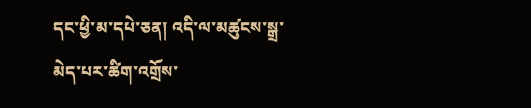དང་ཕྱི་མ་དཔེ་ཅན། འདི་ལ་མཚུངས་སྒྲ་མེད་པར་ཚིག་འགྲོས་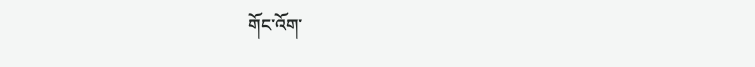གོང་འོག་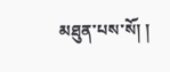མཐུན་པས་སོ། །